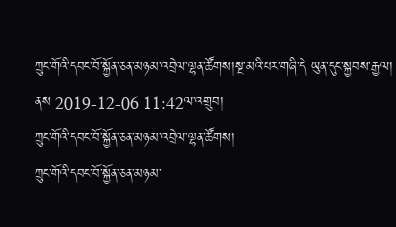ཀྲུང་གོའི་དབང་བོ་སྐྱོན་ཅན་མཉམ་འབྲེལ་ལྷན་ཚོགས།སྔ་མའི་པར་གཞི་དེ ཡུན་དུང་སྐྱབས་རྒྱལ།  ནས 2019-12-06 11:42ལ་འགྲུབ།
ཀྲུང་གོའི་དབང་བོ་སྐྱོན་ཅན་མཉམ་འབྲེལ་ལྷན་ཚོགས།
ཀྲུང་གོའི་དབང་བོ་སྐྱོན་ཅན་མཉམ་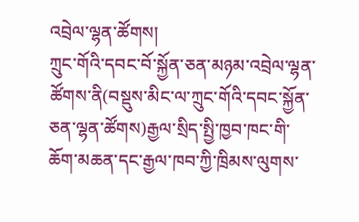འབྲེལ་ལྷན་ཚོགས།
ཀྲུང་གོའི་དབང་བོ་སྐྱོན་ཅན་མཉམ་འབྲེལ་ལྷན་ཚོགས་ནི(བསྡུས་མིང་ལ་ཀྲུང་གོའི་དབང་སྐྱོན་ཅན་ལྷན་ཚོགས)རྒྱལ་སྲིད་སྤྱི་ཁྱབ་ཁང་གི་ཆོག་མཆན་དང་རྒྱལ་ཁབ་ཀྱི་ཁྲིམས་ལུགས་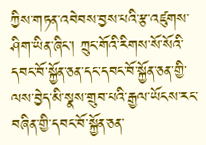ཀྱིས་གཏན་འབེབས་བྱས་པའི་རྩ་འཛུགས་ཤིག་ཡིན་ཞིང་། ཀྲུང་གོའི་རིགས་སོ་སོའི་དབང་བོ་སྐྱོན་ཅན་དང་དབང་བོ་སྐྱོན་ཅན་གྱི་ལས་བྱེད་མི་སྣས་གྲུབ་པའི་རྒྱལ་ཡོངས་རང་བཞིན་གྱི་དབང་བོ་སྐྱོན་ཅན་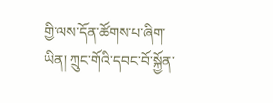གྱི་ལས་དོན་ཚོགས་པ་ཞིག་ཡིན། ཀྲུང་གོའི་དབང་བོ་སྐྱོན་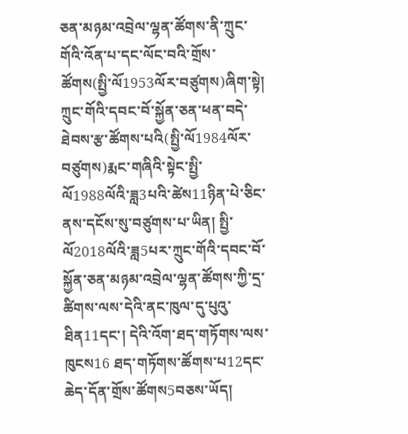ཅན་མཉམ་འབྲེལ་ལྷན་ཚོགས་ནི་ཀྲུང་གོའི་འོན་པ་དང་ལོང་བའི་གྲོས་ཚོགས(སྤྱི་ལོ1953ལོར་བཙུགས)ཞིག་སྟེ། ཀྲུང་གོའི་དབང་བོ་སྐྱོན་ཅན་ཕན་བདེ་ཐེབས་རྩ་ཚོགས་པའི(སྤྱི་ལོ1984ལོར་བཙུགས)རྨང་གཞིའི་སྟེང་སྤྱི་ལོ1988ལོའི་ཟླ3པའི་ཚེས11ཉིན་པེ་ཅིང་ནས་དངོས་སུ་བཙུགས་པ་ཡིན། སྤྱི་ལོ2018ལོའི་ཟླ5པར་ཀྲུང་གོའི་དབང་བོ་སྐྱོན་ཅན་མཉམ་འབྲེལ་ལྷན་ཚོགས་ཀྱི་དྲ་ཚིགས་ལས་དེའི་ནང་ཁུལ་དུ་པུའུ་ཐིན11དང་། དེའི་འོག་ཐད་གཏོགས་ལས་ཁུངས16 ཐད་གཏོགས་ཚོགས་པ12དང་ཆེད་དོན་གྲོས་ཚོགས5བཅས་ཡོད།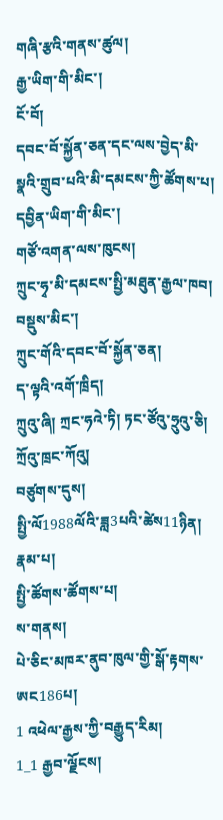གཞི་རྩའི་གནས་ཚུལ།
རྒྱ་ཡིག་གི་མིང་།
ངོ་བོ།
དབང་བོ་སྐྱོན་ཅན་དང་ལས་བྱེད་མི་སྣའི་གྲུབ་པའི་མི་དམངས་ཀྱི་ཚོགས་པ།
དབྱིན་ཡིག་གི་མིང་།
གཙོ་འགན་ལས་ཁུངས།
ཀྲུང་ཧྭ་མི་དམངས་སྤྱི་མཐུན་རྒྱལ་ཁབ།
བསྡུས་མིང་།
ཀྲུང་གོའི་དབང་བོ་སྐྱོན་ཅན།
ད་ལྟའི་འགོ་ཁྲིད།
ཀྲུའུ་ཞི། ཀྲང་ཧའེ་ཏི། ཏང་ཙོའུ་ཧྲུའུ་ཅི། ཀྲོའུ་ཁྲང་ཀོའུ།
བཙུགས་དུས།
སྤྱི་ལོ1988ལོའི་ཟླ3པའི་ཚེས11ཉིན།
རྣམ་པ།
སྤྱི་ཚོགས་ཚོགས་པ།
ས་གནས།
པེ་ཅིང་མཁར་ནུབ་ཁུལ་གྱི་སྒོ་རྟགས་ཨང186པ།
1 འཕེལ་རྒྱས་ཀྱི་བརྒྱུད་རིམ།
1_1 རྒྱབ་ལྗོངས།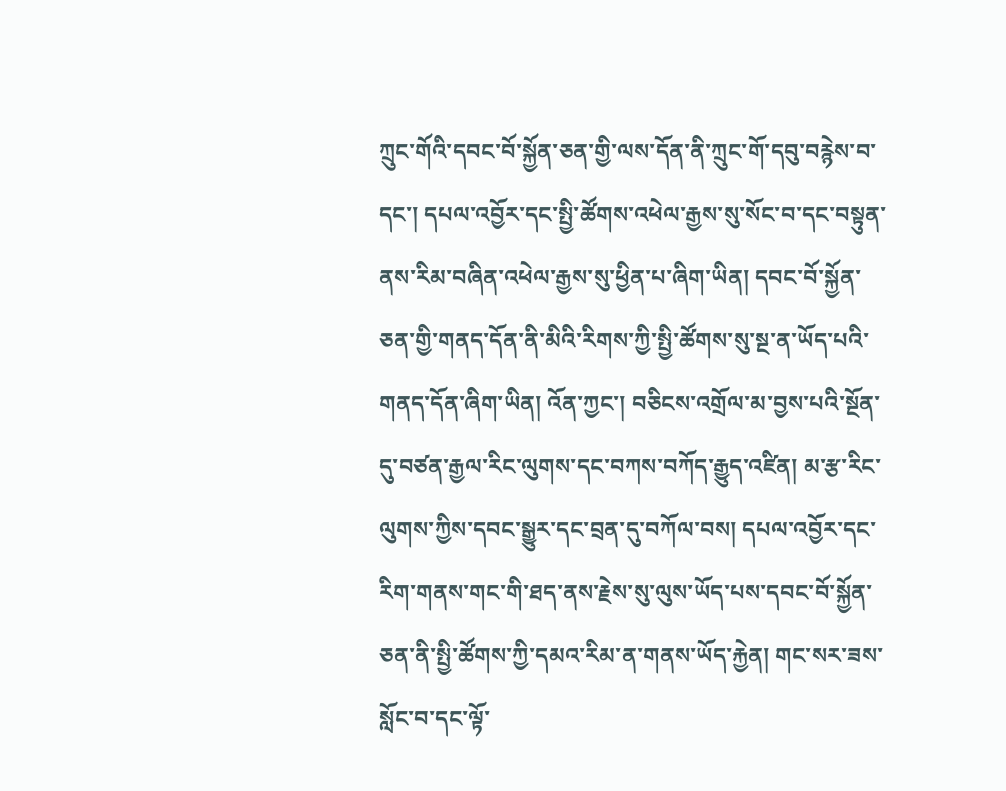ཀྲུང་གོའི་དབང་བོ་སྐྱོན་ཅན་གྱི་ལས་དོན་ནི་ཀྲུང་གོ་དབུ་བརྙེས་བ་དང་། དཔལ་འབྱོར་དང་སྤྱི་ཚོགས་འཕེལ་རྒྱས་སུ་སོང་བ་དང་བསྟུན་ནས་རིམ་བཞིན་འཕེལ་རྒྱས་སུ་ཕྱིན་པ་ཞིག་ཡིན། དབང་བོ་སྐྱོན་ཅན་གྱི་གནད་དོན་ནི་མིའི་རིགས་ཀྱི་སྤྱི་ཚོགས་སུ་སྔ་ན་ཡོད་པའི་གནད་དོན་ཞིག་ཡིན། འོན་ཀྱང་། བཅིངས་འགྲོལ་མ་བྱས་པའི་སྔོན་དུ་བཙན་རྒྱལ་རིང་ལུགས་དང་བཀས་བཀོད་རྒྱུད་འཛིན། མ་རྩ་རིང་ལུགས་ཀྱིས་དབང་སྒྱུར་དང་བྲན་དུ་བཀོལ་བས། དཔལ་འབྱོར་དང་རིག་གནས་གང་གི་ཐད་ནས་རྗེས་སུ་ལུས་ཡོད་པས་དབང་བོ་སྐྱོན་ཅན་ནི་སྤྱི་ཚོགས་ཀྱི་དམའ་རིམ་ན་གནས་ཡོད་རྐྱེན། གང་སར་ཟས་སློང་བ་དང་ལྟོ་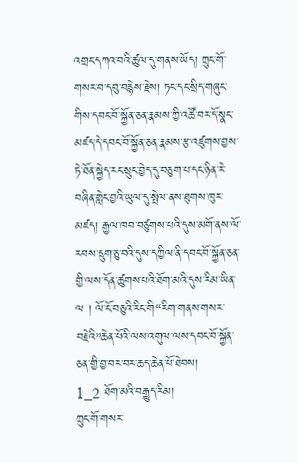འགྲང་དཀའ་བའི་ཚུལ་དུ་གནས་ཡོད། ཀྲུང་གོ་གསར་བ་དབུ་བརྙེས་རྗེས། ཏང་དང་སྲིད་གཞུང་གིས་དབང་བོ་སྐྱོན་ཅན་རྣམས་ཀྱི་འཚོ་བར་དོ་སྣང་མཛད་དེ་དབང་བོ་སྐྱོན་ཅན་རྣམས་རྩ་འཛུགས་བྱས་ཏེ་ཐོན་སྐྱེད་རང་སྲུང་བྱེད་དུ་བཅུག་པ་དང་ཉིན་རེ་བཞིན་གླེང་བྱའི་ཡུལ་དུ་སྤེལ་ནས་ཐུགས་ཁུར་མཛད། རྒྱལ་ཁབ་བཙུགས་པའི་དུས་མགོ་ནས་ལོ་རབས་དྲུག་ཅུ་བའི་དུས་དཀྱིལ་ནི་དབང་བོ་སྐྱོན་ཅན་གྱི་ལས་དོན་ཚུགས་པའི་ཐོག་མའི་དུས་རིམ་ཡིན་ལ ། ལོ་ངོ་བཅུའི་རིང་གི“རིག་གནས་གསར་བརྗེའི”ཆེན་པོའི་ལས་འགུལ་ལས་དབང་བོ་སྐྱོན་ཅན་གྱི་བྱ་བར་བར་ཆད་ཆེན་པོ་ཐེབས།
1_2 ཐོག་མའི་བརྒྱུད་རིམ།
ཀྲུང་གོ་གསར་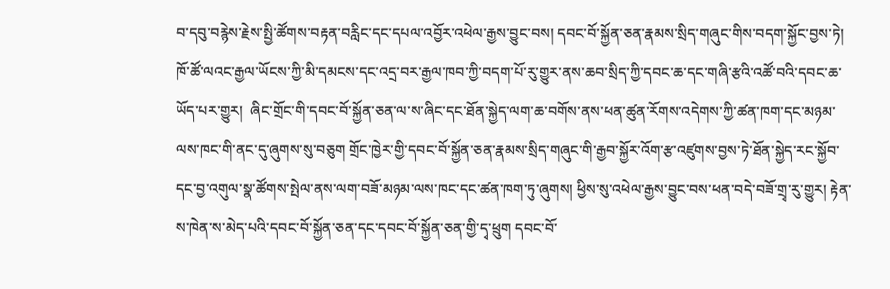བ་དབུ་བརྙེས་རྗེས་སྤྱི་ཚོགས་བརྟན་བརླིང་དང་དཔལ་འབྱོར་འཕེལ་རྒྱས་བྱུང་བས། དབང་བོ་སྐྱོན་ཅན་རྣམས་སྲིད་གཞུང་གིས་བདག་སྐྱོང་བྱས་ཏེ། ཁོ་ཚོ་ལའང་རྒྱལ་ཡོངས་ཀྱི་མི་དམངས་དང་འདྲ་བར་རྒྱལ་ཁབ་ཀྱི་བདག་པོ་རུ་གྱུར་ནས་ཆབ་སྲིད་ཀྱི་དབང་ཆ་དང་གཞི་རྩའི་འཚོ་བའི་དབང་ཆ་ཡོད་པར་གྱུར།  ཞིང་གྲོང་གི་དབང་བོ་སྐྱོན་ཅན་ལ་ས་ཞིང་དང་ཐོན་སྐྱེད་ལག་ཆ་བགོས་ནས་ཕན་ཚུན་རོགས་འདེགས་ཀྱི་ཚན་ཁག་དང་མཉམ་ལས་ཁང་གི་ནང་དུ་ཞུགས་སུ་བཅུག གྲོང་ཁྱེར་གྱི་དབང་བོ་སྐྱོན་ཅན་རྣམས་སྲིད་གཞུང་གི་རྒྱབ་སྐྱོར་འོག་རྩ་འཛུགས་བྱས་ཏེ་ཐོན་སྐྱེད་རང་སྐྱོབ་དང་བྱ་འགུལ་སྣ་ཚོགས་སྤེལ་ནས་ལག་བཟོ་མཉམ་ལས་ཁང་དང་ཚན་ཁག་ཏུ་ཞུགས། ཕྱིས་སུ་འཕེལ་རྒྱས་བྱུང་བས་ཕན་བདེ་བཟོ་གྲྭ་རུ་གྱུར། རྟེན་ས་ཁེན་ས་མེད་པའི་དབང་བོ་སྐྱོན་ཅན་དང་དབང་བོ་སྐྱོན་ཅན་གྱི་དྭ་ཕྲུག དབང་བོ་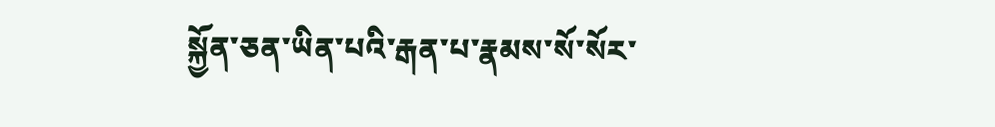སྐྱོན་ཅན་ཡིན་པའི་རྒན་པ་རྣམས་སོ་སོར་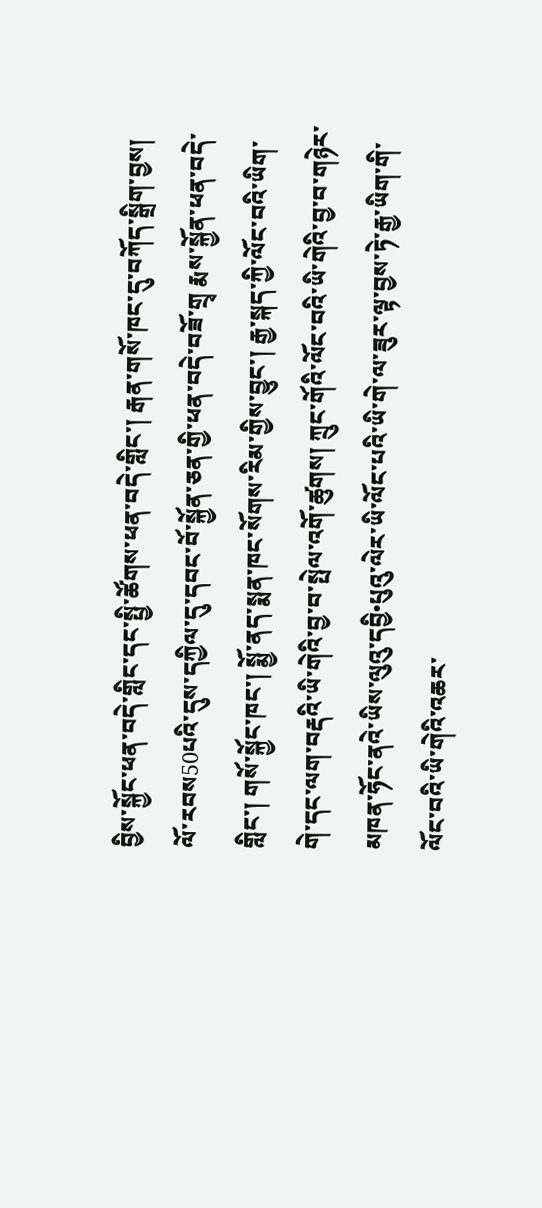བྱིས་སྐྱོང་ཕན་བདེ་གླིང་དང་སྤྱི་ཚོགས་ཕན་བདེ་གླིང་། རྒན་གསོ་ཁང་དུ་བཀོད་སྒྲིག་བྱས། ལོ་རབས50པའི་དུས་དཀྱིལ་དུ་དབང་བོ་སྐྱོན་ཅན་གྱི་ཕན་བདེ་བཟོ་གྲྭ རྨས་སྐྱོན་ཕན་བདེ་གླིང་། གསོ་སྐྱོང་ཁང་། སྨྱོ་ནད་སྨན་ཁང་སོགས་རིམ་གྱིས་བྱུང་། རྒྱ་སྐད་ཀྱི་ལོང་བའི་ཡིག་གེ་དང་ལག་བརྡའི་ཡི་གེའི་བྱ་བ་སྤེལ་འགོ་ཚུགས། ཀྲུང་གོའི་ལོང་བའི་ཡི་གེའི་བྱ་བ་གཉེར་མཁན་ཧོང་ནའེ་ཡིས་ལུའུ་དབྱི•པུའུ་ལེར་ཡི་ལོང་པའི་ཡི་གེ་ལ་ཟུར་ལྟ་བྱས་ཏེ་རྒྱ་ཡིག་གི་ལོང་བའི་ཡི་གེའི་འཆར་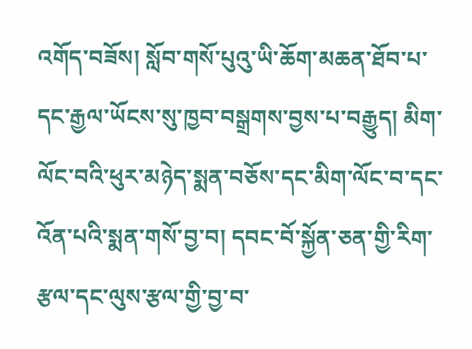འགོད་བཟོས། སློབ་གསོ་པུའུ་ཡི་ཆོག་མཆན་ཐོབ་པ་དང་རྒྱལ་ཡོངས་སུ་ཁྱབ་བསྒྲགས་བྱས་པ་བརྒྱུད། མིག་ལོང་བའི་ཕུར་མཉེད་སྨན་བཅོས་དང་མིག་ལོང་བ་དང་འོན་པའི་སྨན་གསོ་བྱ་བ། དབང་བོ་སྐྱོན་ཅན་གྱི་རིག་རྩལ་དང་ལུས་རྩལ་གྱི་བྱ་བ་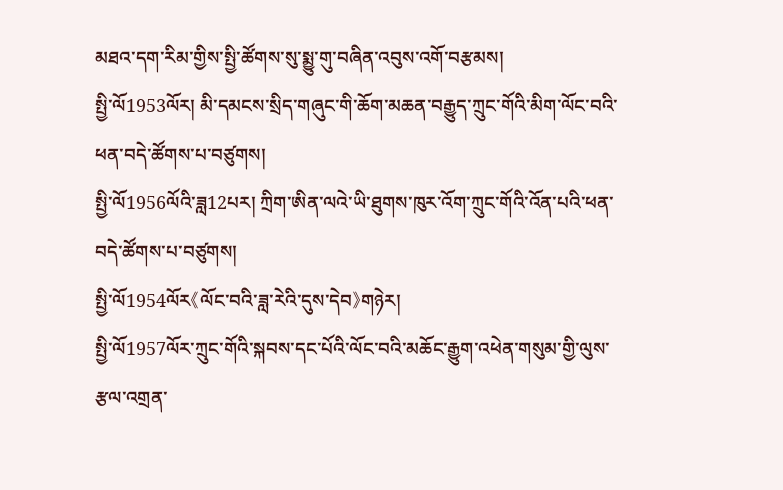མཐའ་དག་རིམ་གྱིས་སྤྱི་ཚོགས་སུ་སྨྱུ་གུ་བཞིན་འབུས་འགོ་བརྩམས།
སྤྱི་ལོ1953ལོར། མི་དམངས་སྲིད་གཞུང་གི་ཆོག་མཆན་བརྒྱུད་ཀྲུང་གོའི་མིག་ལོང་བའི་ཕན་བདེ་ཚོགས་པ་བཙུགས།
སྤྱི་ལོ1956ལོའི་ཟླ12པར། ཀྲིག་ཨིན་ལའེ་ཡི་ཐུགས་ཁུར་འོག་ཀྲུང་གོའི་འོན་པའི་ཕན་བདེ་ཚོགས་པ་བཙུགས།
སྤྱི་ལོ1954ལོར《ལོང་བའི་ཟླ་རེའི་དུས་དེབ》གཉེར།
སྤྱི་ལོ1957ལོར་ཀྲུང་གོའི་སྐབས་དང་པོའི་ལོང་བའི་མཆོང་རྒྱུག་འཕེན་གསུམ་གྱི་ལུས་རྩལ་འགྲན་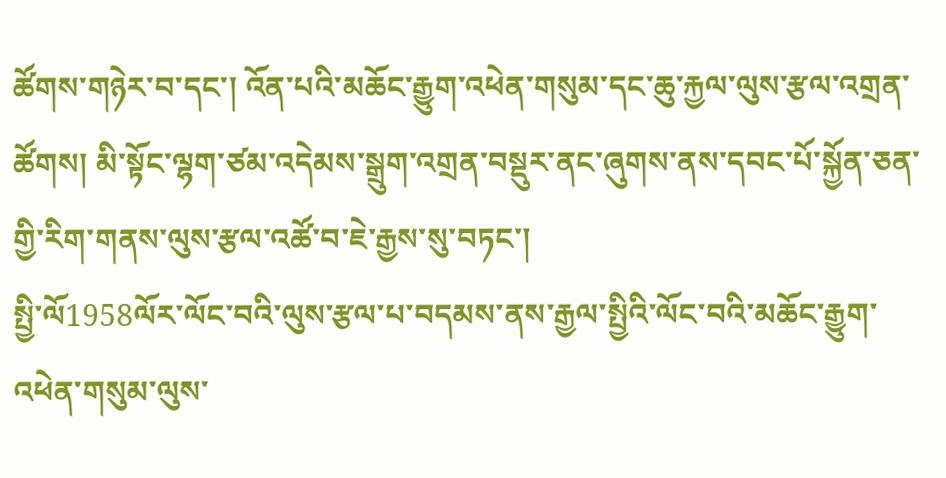ཚོགས་གཉེར་བ་དང་། འོན་པའི་མཆོང་རྒྱུག་འཕེན་གསུམ་དང་ཆུ་རྐྱལ་ལུས་རྩལ་འགྲན་ཚོགས། མི་སྟོང་ལྷག་ཙམ་འདེམས་སྒྲུག་འགྲན་བསྡུར་ནང་ཞུགས་ནས་དབང་པོ་སྐྱོན་ཅན་གྱི་རིག་གནས་ལུས་རྩལ་འཚོ་བ་ཇེ་རྒྱས་སུ་བཏང་།
སྤྱི་ལོ1958ལོར་ལོང་བའི་ལུས་རྩལ་པ་བདམས་ནས་རྒྱལ་སྤྱིའི་ལོང་བའི་མཆོང་རྒྱུག་འཕེན་གསུམ་ལུས་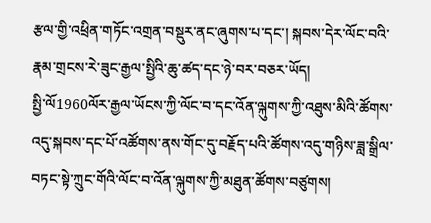རྩལ་གྱི་འཕྲིན་གཏོང་འགྲན་བསྡུར་ནང་ཞུགས་པ་དང་། སྐབས་དེར་ལོང་བའི་རྣམ་གྲངས་རེ་ཟུང་རྒྱལ་སྤྱིའི་ཆུ་ཚད་དང་ཉེ་བར་བཅར་ཡོད།
སྤྱི་ལོ1960ལོར་རྒྱལ་ཡོངས་ཀྱི་ལོང་བ་དང་འོན་ལྐུགས་ཀྱི་འཐུས་མིའི་ཚོགས་འདུ་སྐབས་དང་པོ་འཚོགས་ནས་གོང་དུ་བརྗོད་པའི་ཚོགས་འདུ་གཉིས་ཟླ་སྒྲིལ་བཏང་སྟེ་ཀྲུང་གོའི་ལོང་བ་འོན་ལྐུགས་ཀྱི་མཐུན་ཚོགས་བཙུགས།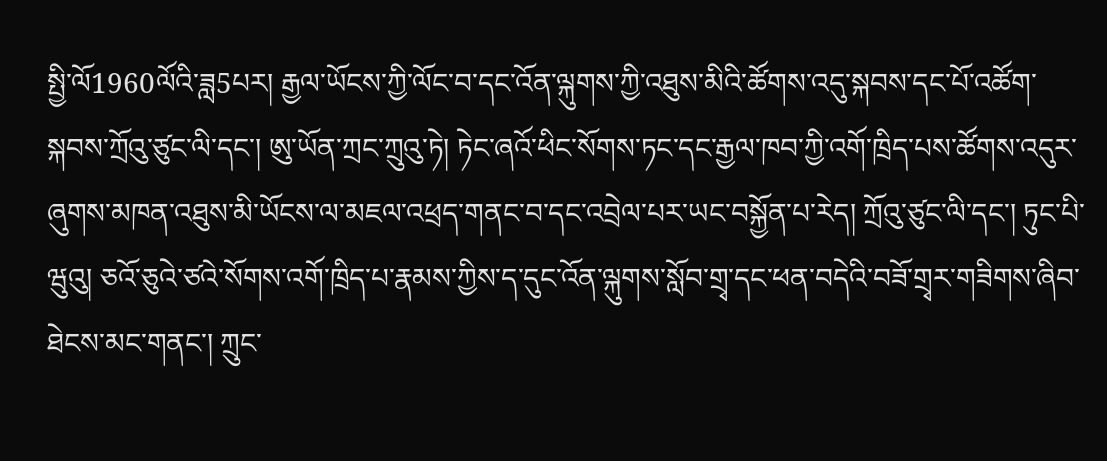སྤྱི་ལོ1960ལོའི་ཟླ5པར། རྒྱལ་ཡོངས་ཀྱི་ལོང་བ་དང་འོན་ལྐུགས་ཀྱི་འཐུས་མིའི་ཚོགས་འདུ་སྐབས་དང་པོ་འཚོག་སྐབས་ཀྲོའུ་ཙུང་ལི་དང་། ཨུ་ཡོན་ཀྲང་ཀྲུའུ་ཏེ། ཏེང་ཞའོ་ཕིང་སོགས་ཏང་དང་རྒྱལ་ཁབ་ཀྱི་འགོ་ཁྲིད་པས་ཚོགས་འདུར་ཞུགས་མཁན་འཐུས་མི་ཡོངས་ལ་མཇལ་འཕྲད་གནང་བ་དང་འབྲེལ་པར་ཡང་བསྐྱོན་པ་རེད། ཀྲོའུ་ཙུང་ལི་དང་། ཏུང་པི་ཝུའུ། ཅའོ་ཅུའེ་ཙའེ་སོགས་འགོ་ཁྲིད་པ་རྣམས་ཀྱིས་ད་དུང་འོན་ལྐུགས་སློབ་གྲྭ་དང་ཕན་བདེའི་བཟོ་གྲྭར་གཟིགས་ཞིབ་ཐེངས་མང་གནང་། ཀྲུང་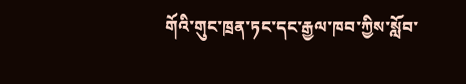གོའི་གུང་ཁྲན་ཏང་དང་རྒྱལ་ཁབ་ཀྱིས་སློབ་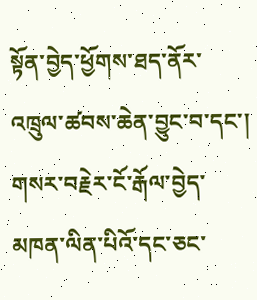སྟོན་བྱེད་ཕྱོགས་ཐད་ནོར་འཁྲུལ་ཚབས་ཆེན་བྱུང་བ་དང་། གསར་བརྗེར་ངོ་རྒོལ་བྱེད་མཁན་ལིན་པིའོ་དང་ཅང་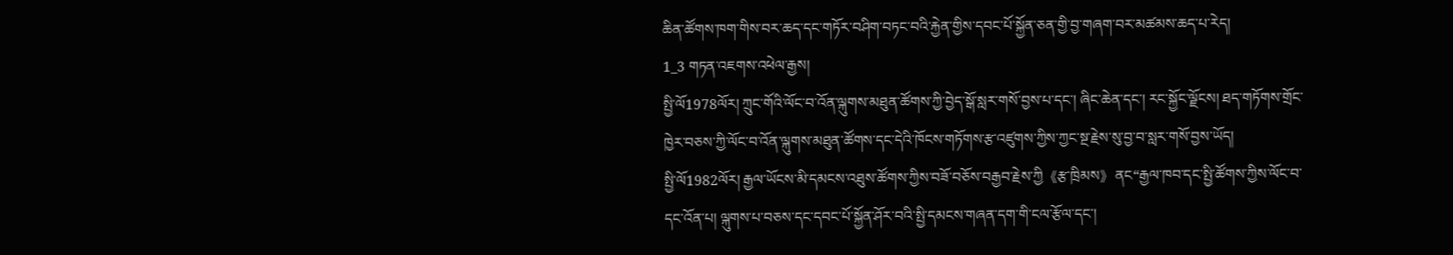ཆིན་ཚོགས་ཁག་གིས་བར་ཆད་དང་གཏོར་བཤིག་བཏང་བའི་རྐྱེན་གྱིས་དབང་པོ་སྐྱོན་ཅན་གྱི་བྱ་གཞག་བར་མཚམས་ཆད་པ་རེད།
1_3 གཏན་འཇགས་འཕེལ་རྒྱས།
སྤྱི་ལོ1978ལོར། ཀྲུང་གོའི་ལོང་བ་འོན་ལྐུགས་མཐུན་ཚོགས་ཀྱི་བྱེད་སྒོ་སླར་གསོ་བྱས་པ་དང་། ཞིང་ཆེན་དང་། རང་སྐྱོང་ལྗོངས། ཐད་གཏོགས་གྲོང་ཁྱེར་བཅས་ཀྱི་ལོང་བ་འོན་ལྐུགས་མཐུན་ཚོགས་དང་དེའི་ཁོངས་གཏོགས་རྩ་འཛུགས་ཀྱིས་ཀྱང་སྔ་རྗེས་སུ་བྱ་བ་སླར་གསོ་བྱས་ཡོད།
སྤྱི་ལོ1982ལོར། རྒྱལ་ཡོངས་མི་དམངས་འཐུས་ཚོགས་ཀྱིས་བཟོ་བཅོས་བརྒྱབ་རྗེས་ཀྱི《རྩ་ཁྲིམས》ནང“རྒྱལ་ཁབ་དང་སྤྱི་ཚོགས་ཀྱིས་ལོང་བ་དང་འོན་པ། ལྐུགས་པ་བཅས་དང་དབང་པོ་སྐྱོན་ཤོར་བའི་སྤྱི་དམངས་གཞན་དག་གི་ངལ་རྩོལ་དང་།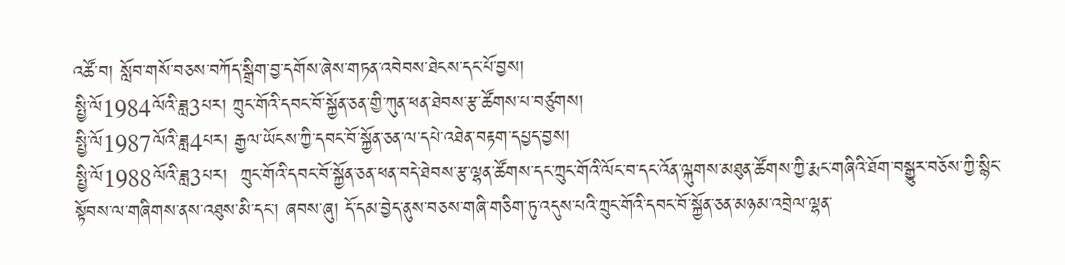འཚོ་བ། སློབ་གསོ་བཅས་བཀོད་སྒྲིག་བྱ་དགོས་ཞེས་གཏན་འབེབས་ཐེངས་དང་པོ་བྱས།
སྤྱི་ལོ1984ལོའི་ཟླ3པར། ཀྲུང་གོའི་དབང་བོ་སྐྱོན་ཅན་གྱི་ཀུན་ཕན་ཐེབས་རྩ་ཚོགས་པ་བཙུགས།
སྤྱི་ལོ1987ལོའི་ཟླ4པར། རྒྱལ་ཡོངས་ཀྱི་དབང་བོ་སྐྱོན་ཅན་ལ་དཔེ་འཐེན་བརྟག་དཔྱད་བྱས།
སྤྱི་ལོ1988ལོའི་ཟླ3པར།  ཀྲུང་གོའི་དབང་བོ་སྐྱོན་ཅན་ཕན་བདེ་ཐེབས་རྩ་ལྷན་ཚོགས་དང་ཀྲུང་གོའི་ལོང་བ་དང་འོན་ལྐུགས་མཐུན་ཚོགས་ཀྱི་རྨང་གཞིའི་ཐོག་བསྒྱུར་བཅོས་ཀྱི་སྙིང་སྟོབས་ལ་གཞིགས་ནས་འཐུས་མི་དང་། ཞབས་ཞུ། དོ་དམ་བྱེད་ནུས་བཅས་གཞི་གཅིག་ཏུ་འདུས་པའི་ཀྲུང་གོའི་དབང་བོ་སྐྱོན་ཅན་མཉམ་འབྲེལ་ལྷན་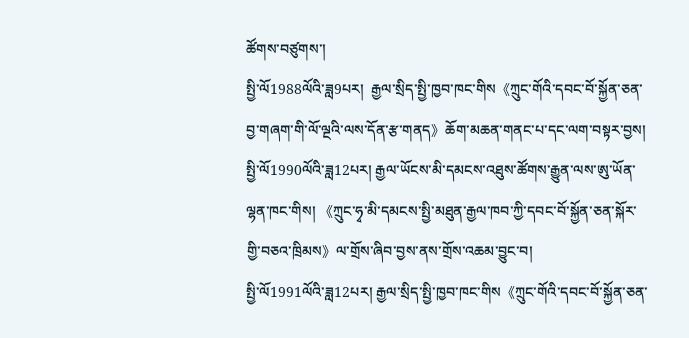ཚོགས་བཙུགས་།
སྤྱི་ལོ1988ལོའི་ཟླ9པར།  རྒྱལ་སྲིད་སྤྱི་ཁྱབ་ཁང་གིས《ཀྲུང་གོའི་དབང་བོ་སྐྱོན་ཅན་བྱ་གཞག་གི་ལོ་ལྔའི་ལས་དོན་རྩ་གནད》ཆོག་མཆན་གནང་པ་དང་ལག་བསྟར་བྱས།
སྤྱི་ལོ1990ལོའི་ཟླ12པར། རྒྱལ་ཡོངས་མི་དམངས་འཐུས་ཚོགས་རྒྱུན་ལས་ཨུ་ཡོན་ལྷན་ཁང་གིས། 《ཀྲུང་ཧྭ་མི་དམངས་སྤྱི་མཐུན་རྒྱལ་ཁབ་ཀྱི་དབང་བོ་སྐྱོན་ཅན་སྐོར་གྱི་བཅའ་ཁྲིམས》ལ་གྲོས་ཞིབ་བྱས་ནས་གྲོས་འཆམ་བྱུང་བ།
སྤྱི་ལོ1991ལོའི་ཟླ12པར། རྒྱལ་སྲིད་སྤྱི་ཁྱབ་ཁང་གིས《ཀྲུང་གོའི་དབང་བོ་སྐྱོན་ཅན་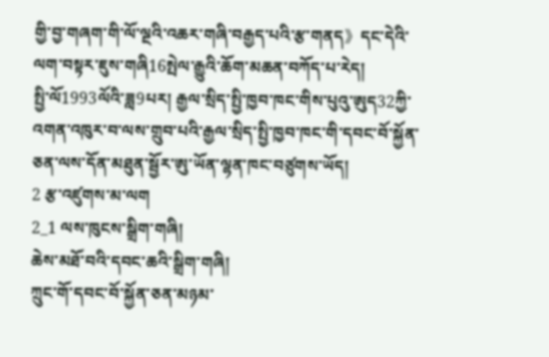གྱི་བྱ་གཞག་གི་ལོ་ལྔའི་འཆར་གཞི་བརྒྱད་པའི་རྩ་གནད》དང་དེའི་ལག་བསྟར་ཇུས་གཞི16སྤེལ་རྒྱུའི་ཆོག་མཆན་བཀོད་པ་རེད།
སྤྱི་ལོ1993ལོའི་ཟླ9པར། རྒྱལ་སྲིད་སྤྱི་ཁྱབ་ཁང་གིས་པུའུ་ཨུད32ཀྱི་འགན་འཁུར་བ་ལས་གྲུབ་པའི་རྒྱལ་སྲིད་སྤྱི་ཁྱབ་ཁང་གི་དབང་བོ་སྐྱོན་ཅན་ལས་དོན་མཐུན་སྦྱོར་ཨུ་ཡོན་ལྷན་ཁང་བཙུགས་ཡོད།
2 རྩ་འཛུགས་མ་ལག
2_1 ལས་ཁུངས་སྒྲིག་གཞི།
ཆེས་མཐོ་བའི་དབང་ཆའི་སྒྲིག་གཞི།
ཀྲུང་གོ་དབང་བོ་སྐྱོན་ཅན་མཉམ་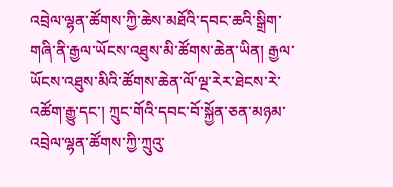འབྲེལ་ལྷན་ཚོགས་ཀྱི་ཆེས་མཐོའི་དབང་ཆའི་སྒྲིག་གཞི་ནི་རྒྱལ་ཡོངས་འཐུས་མི་ཚོགས་ཆེན་ཡིན། རྒྱལ་ཡོངས་འཐུས་མིའི་ཚོགས་ཆེན་ལོ་ལྔ་རེར་ཐེངས་རེ་འཚོག་རྒྱུ་དང་། ཀྲུང་གོའི་དབང་བོ་སྐྱོན་ཅན་མཉམ་འབྲེལ་ལྷན་ཚོགས་ཀྱི་ཀྲུའུ་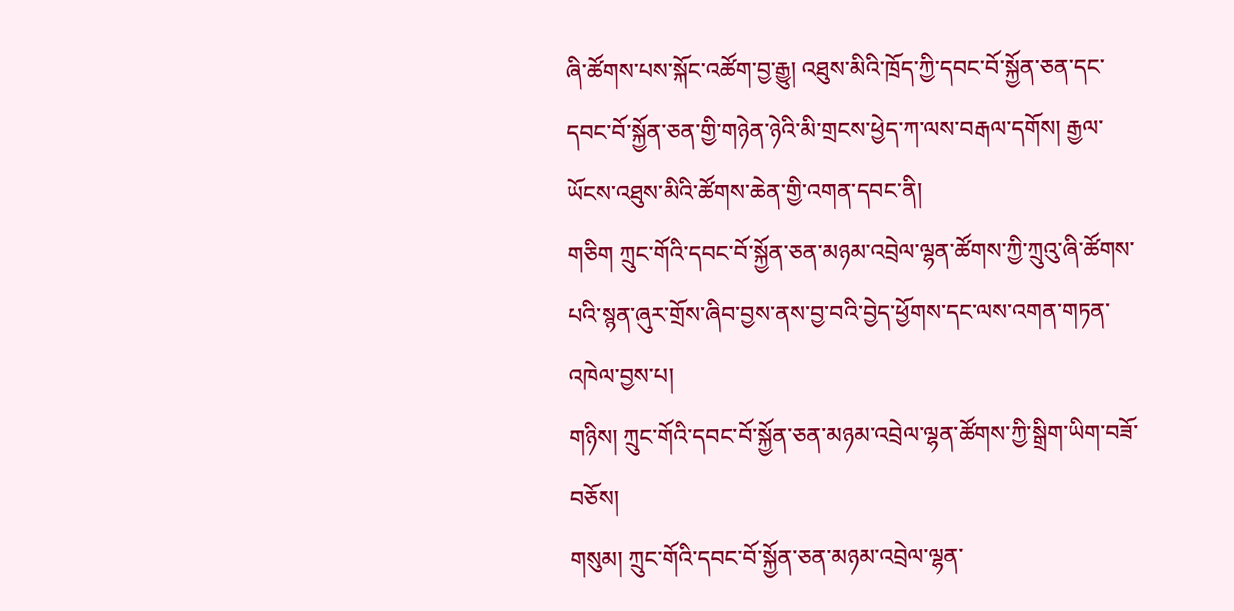ཞི་ཚོགས་པས་སྐོང་འཚོག་བྱ་རྒྱུ། འཐུས་མིའི་ཁྲོད་ཀྱི་དབང་བོ་སྐྱོན་ཅན་དང་དབང་བོ་སྐྱོན་ཅན་གྱི་གཉེན་ཉེའི་མི་གྲངས་ཕྱེད་ཀ་ལས་བརྒལ་དགོས། རྒྱལ་ཡོངས་འཐུས་མིའི་ཚོགས་ཆེན་གྱི་འགན་དབང་ནི།
གཅིག ཀྲུང་གོའི་དབང་བོ་སྐྱོན་ཅན་མཉམ་འབྲེལ་ལྷན་ཚོགས་ཀྱི་ཀྲུའུ་ཞི་ཚོགས་པའི་སྙན་ཞུར་གྲོས་ཞིབ་བྱས་ནས་བྱ་བའི་བྱེད་ཕྱོགས་དང་ལས་འགན་གཏན་འཁེལ་བྱས་པ།
གཉིས། ཀྲུང་གོའི་དབང་བོ་སྐྱོན་ཅན་མཉམ་འབྲེལ་ལྷན་ཚོགས་ཀྱི་སྒྲིག་ཡིག་བཟོ་བཅོས།
གསུམ། ཀྲུང་གོའི་དབང་བོ་སྐྱོན་ཅན་མཉམ་འབྲེལ་ལྷན་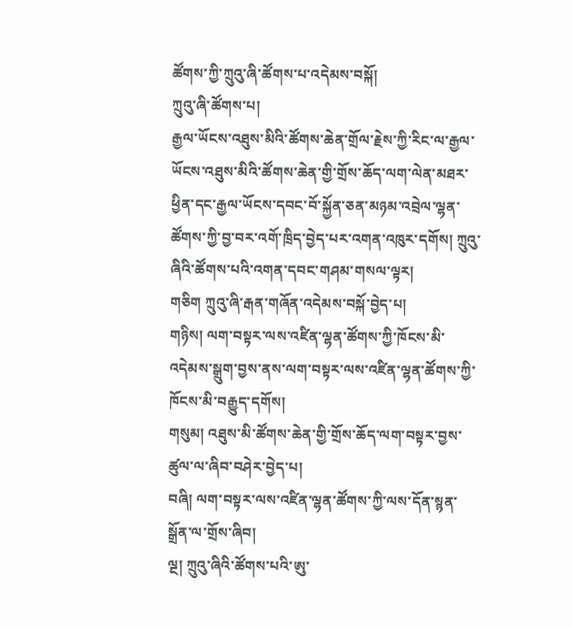ཚོགས་ཀྱི་ཀྲུའུ་ཞི་ཚོགས་པ་འདེམས་བསྐོ།
ཀྲུའུ་ཞི་ཚོགས་པ།
རྒྱལ་ཡོངས་འཐུས་མིའི་ཚོགས་ཆེན་གྲོལ་རྗེས་ཀྱི་རིང་ལ་རྒྱལ་ཡོངས་འཐུས་མིའི་ཚོགས་ཆེན་གྱི་གྲོས་ཆོད་ལག་ལེན་མཐར་ཕྱིན་དང་རྒྱལ་ཡོངས་དབང་བོ་སྐྱོན་ཅན་མཉམ་འབྲེལ་ལྷན་ཚོགས་ཀྱི་བྱ་བར་འགོ་ཁྲིད་བྱེད་པར་འགན་འཁུར་དགོས། ཀྲུའུ་ཞིའི་ཚོགས་པའི་འགན་དབང་གཤམ་གསལ་ལྟར།
གཅིག ཀྲུའུ་ཞི་རྒན་གཞོན་འདེམས་བསྐོ་བྱེད་པ།
གཉིས། ལག་བསྟར་ལས་འཛིན་ལྷན་ཚོགས་ཀྱི་ཁོངས་མི་འདེམས་སྒྲུག་བྱས་ནས་ལག་བསྟར་ལས་འཛིན་ལྷན་ཚོགས་ཀྱི་ཁོངས་མི་བརྒྱུད་དགོས།
གསུམ། འཐུས་མི་ཚོགས་ཆེན་གྱི་གྲོས་ཆོད་ལག་བསྟར་བྱས་ཚུལ་ལ་ཞིབ་བཤེར་བྱེད་པ།
བཞི། ལག་བསྟར་ལས་འཛིན་ལྷན་ཚོགས་ཀྱི་ལས་དོན་སྙན་སྒྲོན་ལ་གྲོས་ཞིབ།
ལྔ། ཀྲུའུ་ཞིའི་ཚོགས་པའི་ཨུ་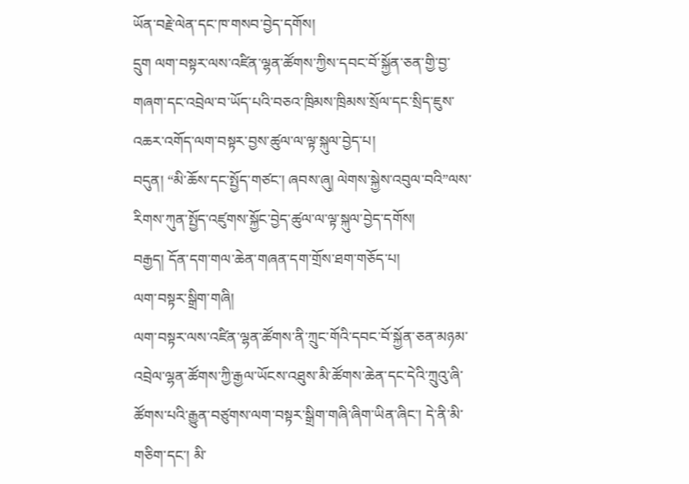ཡོན་བརྗེ་ལེན་དང་ཁ་གསབ་བྱེད་དགོས།
དྲུག ལག་བསྟར་ལས་འཛིན་ལྷན་ཚོགས་ཀྱིས་དབང་བོ་སྐྱོན་ཅན་གྱི་བྱ་གཞག་དང་འབྲེལ་བ་ཡོད་པའི་བཅའ་ཁྲིམས་ཁྲིམས་སྲོལ་དང་སྲིད་ཇུས་འཆར་འགོད་ལག་བསྟར་བྱས་ཚུལ་ལ་ལྟ་སྐུལ་བྱེད་པ།
བདུན། “མི་ཆོས་དང་སྤྱོད་གཙང་། ཞབས་ཞུ། ལེགས་སྐྱེས་འབུལ་བའི”ལས་རིགས་ཀུན་སྤྱོད་འཛུགས་སྐྱོང་བྱེད་ཚུལ་ལ་ལྟ་སྐུལ་བྱེད་དགོས།
བརྒྱད། དོན་དག་གལ་ཆེན་གཞན་དག་གྲོས་ཐག་གཅོད་པ།
ལག་བསྟར་སྒྲིག་གཞི།
ལག་བསྟར་ལས་འཛིན་ལྷན་ཚོགས་ནི་ཀྲུང་གོའི་དབང་བོ་སྐྱོན་ཅན་མཉམ་འབྲེལ་ལྷན་ཚོགས་ཀྱི་རྒྱལ་ཡོངས་འཐུས་མི་ཚོགས་ཆེན་དང་དེའི་ཀྲུའུ་ཞི་ཚོགས་པའི་རྒྱུན་བཙུགས་ལག་བསྟར་སྒྲིག་གཞི་ཞིག་ཡིན་ཞིང་། དེ་ནི་མི་གཅིག་དང་། མི་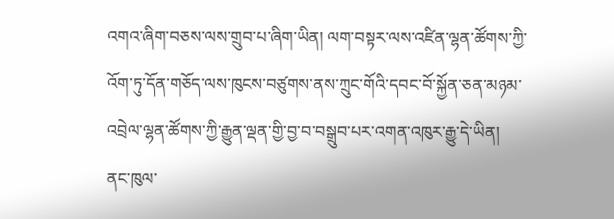འགའ་ཞིག་བཅས་ལས་གྲུབ་པ་ཞིག་ཡིན། ལག་བསྟར་ལས་འཛིན་ལྷན་ཚོགས་ཀྱི་འོག་ཏུ་དོན་གཅོད་ལས་ཁུངས་བཙུགས་ནས་ཀྲུང་གོའི་དབང་བོ་སྐྱོན་ཅན་མཉམ་འབྲེལ་ལྷན་ཚོགས་ཀྱི་རྒྱུན་ལྡན་གྱི་བྱ་བ་བསྒྲུབ་པར་འགན་འཁུར་རྒྱུ་དེ་ཡིན།
ནང་ཁུལ་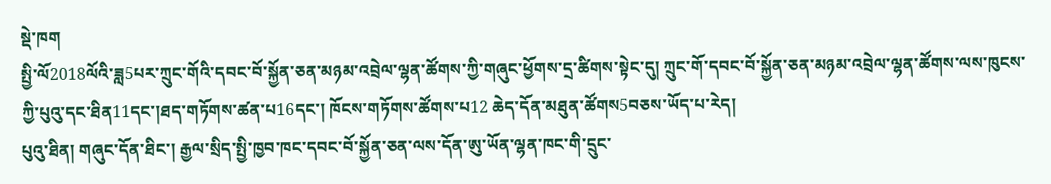སྡེ་ཁག
སྤྱི་ལོ2018ལོའི་ཟླ5པར་ཀྲུང་གོའི་དབང་བོ་སྐྱོན་ཅན་མཉམ་འབྲེལ་ལྷན་ཚོགས་ཀྱི་གཞུང་ཕྱོགས་དྲ་ཚིགས་སྟེང་དུ། ཀྲུང་གོ་དབང་བོ་སྐྱོན་ཅན་མཉམ་འབྲེལ་ལྷན་ཚོགས་ལས་ཁུངས་ཀྱི་པུའུ་དང་ཐིན11དང་།ཐད་གཏོགས་ཚན་པ16དང་། ཁོངས་གཏོགས་ཚོགས་པ12 ཆེད་དོན་མཐུན་ཚོགས5བཅས་ཡོད་པ་རེད།
པུའུ་ཐིན། གཞུང་དོན་ཐིང་། རྒྱལ་སྲིད་སྤྱི་ཁྱབ་ཁང་དབང་བོ་སྐྱོན་ཅན་ལས་དོན་ཨུ་ཡོན་ལྷན་ཁང་གི་དྲུང་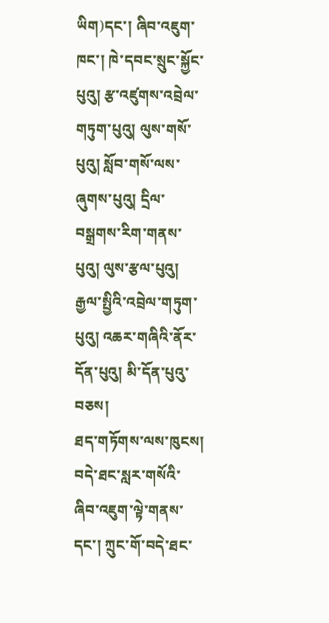ཡིག)དང་། ཞིབ་འཇུག་ཁང་། ཁེ་དབང་སྲུང་སྐྱོང་པུའུ། རྩ་འཛུགས་འབྲེལ་གཏུག་པུའུ། ལུས་གསོ་པུའུ། སློབ་གསོ་ལས་ཞུགས་པུའུ། དྲིལ་བསྒྲགས་རིག་གནས་པུའུ། ལུས་རྩལ་པུའུ། རྒྱལ་སྤྱིའི་འབྲེལ་གཏུག་པུའུ། འཆར་གཞིའི་ནོར་དོན་པུའུ། མི་དོན་པུའུ་བཅས།
ཐད་གཏོགས་ལས་ཁུངས།  བདེ་ཐང་སླར་གསོའི་ཞིབ་འཇུག་ལྟེ་གནས་དང་། ཀྲུང་གོ་བདེ་ཐང་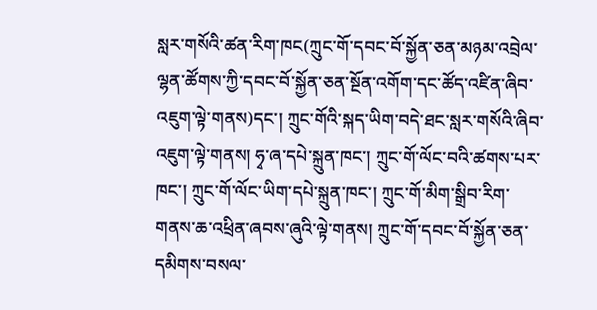སླར་གསོའི་ཚན་རིག་ཁང(ཀྲུང་གོ་དབང་བོ་སྐྱོན་ཅན་མཉམ་འབྲེལ་ལྷན་ཚོགས་ཀྱི་དབང་བོ་སྐྱོན་ཅན་སྔོན་འགོག་དང་ཚོད་འཛིན་ཞིབ་འཇུག་ལྟེ་གནས)དང་། ཀྲུང་གོའི་སྐད་ཡིག་བདེ་ཐང་སླར་གསོའི་ཞིབ་འཇུག་ལྟེ་གནས། ཧྭ་ཞ་དཔེ་སྐྲུན་ཁང་། ཀྲུང་གོ་ལོང་བའི་ཚགས་པར་ཁང་། ཀྲུང་གོ་ལོང་ཡིག་དཔེ་སྐྲུན་ཁང་། ཀྲུང་གོ་མིག་སྒྲིབ་རིག་གནས་ཆ་འཕྲིན་ཞབས་ཞུའི་ལྟེ་གནས། ཀྲུང་གོ་དབང་བོ་སྐྱོན་ཅན་དམིགས་བསལ་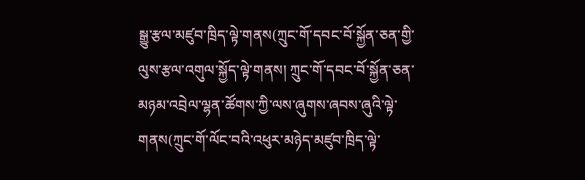སྒྱུ་རྩལ་མཛུབ་ཁྲིད་ལྟེ་གནས(ཀྲུང་གོ་དབང་བོ་སྐྱོན་ཅན་གྱི་ལུས་རྩལ་འགུལ་སྐྱོད་ལྟེ་གནས། ཀྲུང་གོ་དབང་བོ་སྐྱོན་ཅན་མཉམ་འབྲེལ་ལྷན་ཚོགས་ཀྱི་ལས་ཞུགས་ཞབས་ཞུའི་ལྟེ་གནས(ཀྲུང་གོ་ལོང་བའི་འཕུར་མཉེད་མཛུབ་ཁྲིད་ལྟེ་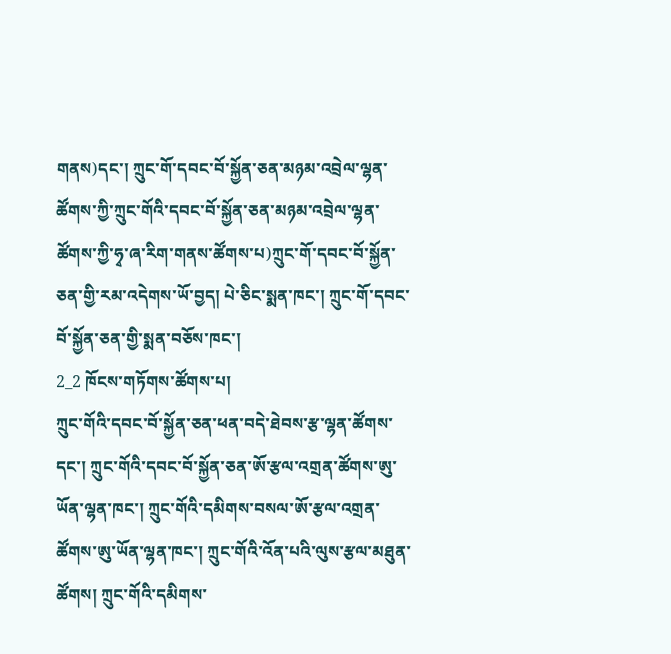གནས)དང་། ཀྲུང་གོ་དབང་བོ་སྐྱོན་ཅན་མཉམ་འབྲེལ་ལྷན་ཚོགས་ཀྱི་ཀྲུང་གོའི་དབང་བོ་སྐྱོན་ཅན་མཉམ་འབྲེལ་ལྷན་ཚོགས་ཀྱི་ཧྭ་ཞ་རིག་གནས་ཚོགས་པ)ཀྲུང་གོ་དབང་བོ་སྐྱོན་ཅན་གྱི་རམ་འདེགས་ཡོ་བྱད། པེ་ཅིང་སྨན་ཁང་། ཀྲུང་གོ་དབང་བོ་སྐྱོན་ཅན་གྱི་སྨན་བཅོས་ཁང་།
2_2 ཁོངས་གཏོགས་ཚོགས་པ།
ཀྲུང་གོའི་དབང་བོ་སྐྱོན་ཅན་ཕན་བདེ་ཐེབས་རྩ་ལྷན་ཚོགས་དང་། ཀྲུང་གོའི་དབང་བོ་སྐྱོན་ཅན་ཨོ་རྩལ་འགྲན་ཚོགས་ཨུ་ཡོན་ལྷན་ཁང་། ཀྲུང་གོའི་དམིགས་བསལ་ཨོ་རྩལ་འགྲན་ཚོགས་ཨུ་ཡོན་ལྷན་ཁང་། ཀྲུང་གོའི་འོན་པའི་ལུས་རྩལ་མཐུན་ཚོགས། ཀྲུང་གོའི་དམིགས་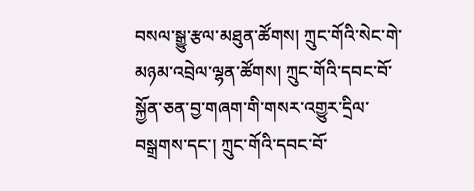བསལ་སྒྱུ་རྩལ་མཐུན་ཚོགས། ཀྲུང་གོའི་སེང་གེ་མཉམ་འབྲེལ་ལྷན་ཚོགས། ཀྲུང་གོའི་དབང་བོ་སྐྱོན་ཅན་བྱ་གཞག་གི་གསར་འགྱུར་དྲིལ་བསྒྲགས་དང་། ཀྲུང་གོའི་དབང་བོ་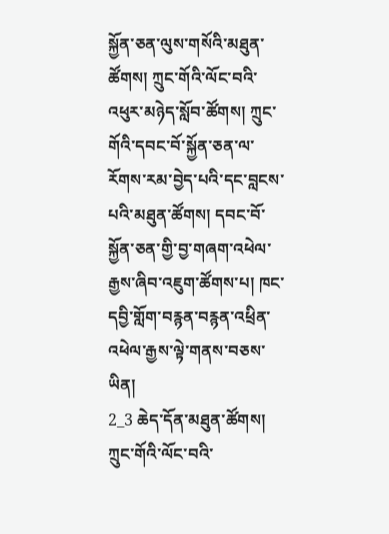སྐྱོན་ཅན་ལུས་གསོའི་མཐུན་ཚོགས། ཀྲུང་གོའི་ལོང་བའི་འཕུར་མཉེད་སློབ་ཚོགས། ཀྲུང་གོའི་དབང་བོ་སྐྱོན་ཅན་ལ་རོགས་རམ་བྱེད་པའི་དང་བླངས་པའི་མཐུན་ཚོགས། དབང་བོ་སྐྱོན་ཅན་གྱི་བྱ་གཞག་འཕེལ་རྒྱས་ཞིབ་འཇུག་ཚོགས་པ། ཁང་དབྱི་གློག་བརྙན་བརྙན་འཕྲིན་འཕེལ་རྒྱས་ལྟེ་གནས་བཅས་ཡིན།
2_3 ཆེད་དོན་མཐུན་ཚོགས།
ཀྲུང་གོའི་ལོང་བའི་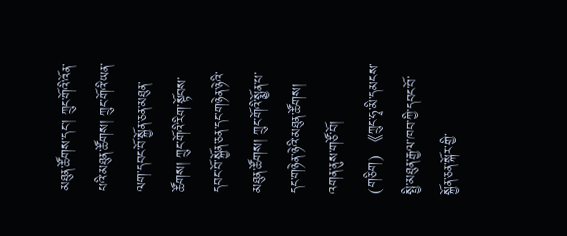མཐུན་ཚོགས་དང་། ཀྲུང་གོའི་འོན་པའི་མཐུན་ཚོགས། ཀྲུང་གོའི་ཡན་ལག་དབང་བོ་སྐྱོན་ཅན་མཐུན་ཚོགས། ཀྲུང་གོའི་རིག་སྟོབས་དབང་བོ་སྐྱོན་ཅན་དང་གཉེན་ཉེའི་མཐུན་ཚོགས། ཀྲུང་གོའི་སྨྱོན་པ་དང་གཉེན་ཉེའི་མཐུན་ཚོགས།
འགན་ནུས་གཙོ་བོ།
(གཅིག) 《ཀྲུང་ཧྭ་མི་དམངས་སྤྱི་མཐུན་རྒྱལ་ཁབ་ཀྱི་དབང་བོ་སྐྱོན་ཅན་སྐོར་གྱི་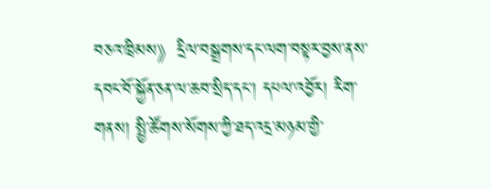བཅའ་ཁྲིམས》དྲིལ་བསྒྲགས་དང་ལག་བསྟར་བྱས་ནས་དབང་བོ་སྐྱོན་ཅན་ལ་ཆབ་སྲིད་དང་། དཔལ་འབྱོར། རིག་གནས། སྤྱི་ཚོགས་སོགས་ཀྱི་ཐད་འདྲ་མཉམ་གྱི་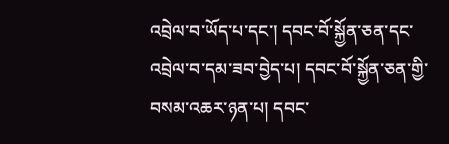འབྲེལ་བ་ཡོད་པ་དང་། དབང་བོ་སྐྱོན་ཅན་དང་འབྲེལ་བ་དམ་ཟབ་བྱེད་པ། དབང་བོ་སྐྱོན་ཅན་གྱི་བསམ་འཆར་ཉན་པ། དབང་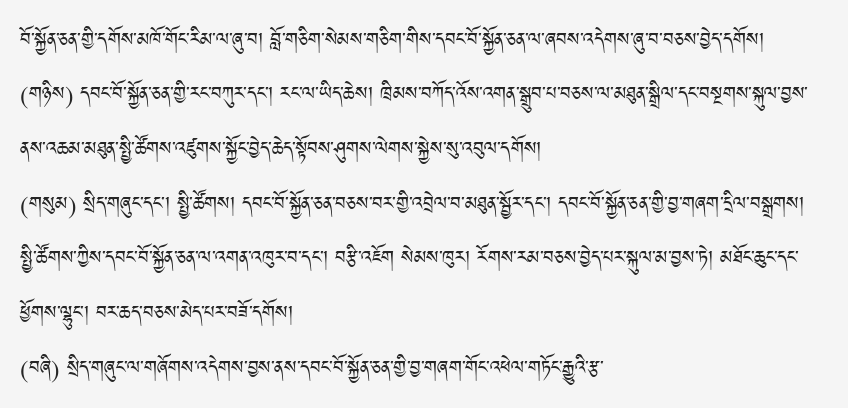བོ་སྐྱོན་ཅན་གྱི་དགོས་མཁོ་གོང་རིམ་ལ་ཞུ་བ། བློ་གཅིག་སེམས་གཅིག་གིས་དབང་བོ་སྐྱོན་ཅན་ལ་ཞབས་འདེགས་ཞུ་བ་བཅས་བྱེད་དགོས།
(གཉིས) དབང་བོ་སྐྱོན་ཅན་གྱི་རང་བཀུར་དང་། རང་ལ་ཡིད་ཆེས། ཁྲིམས་བཀོད་འོས་འགན་སྒྲུབ་པ་བཅས་ལ་མཐུན་སྒྲིལ་དང་བསྔགས་སྐུལ་བྱས་ནས་འཆམ་མཐུན་སྤྱི་ཚོགས་འཛུགས་སྐྱོང་བྱེད་ཆེད་སྟོབས་ཤུགས་ལེགས་སྐྱེས་སུ་འབུལ་དགོས།
(གསུམ) སྲིད་གཞུང་དང་། སྤྱི་ཚོགས། དབང་བོ་སྐྱོན་ཅན་བཅས་བར་གྱི་འབྲེལ་བ་མཐུན་སྦྱོར་དང་། དབང་བོ་སྐྱོན་ཅན་གྱི་བྱ་གཞག་དྲིལ་བསྒྲགས། སྤྱི་ཚོགས་ཀྱིས་དབང་བོ་སྐྱོན་ཅན་ལ་འགན་འཁུར་བ་དང་། བརྩི་འཇོག སེམས་ཁུར། རོགས་རམ་བཅས་བྱེད་པར་སྐུལ་མ་བྱས་ཏེ། མཐོང་ཆུང་དང་ཕྱོགས་ལྷུང་། བར་ཆད་བཅས་མེད་པར་བཟོ་དགོས།
(བཞི) སྲིད་གཞུང་ལ་གཞོགས་འདེགས་བྱས་ནས་དབང་བོ་སྐྱོན་ཅན་གྱི་བྱ་གཞག་གོང་འཕེལ་གཏོང་རྒྱུའི་རྩ་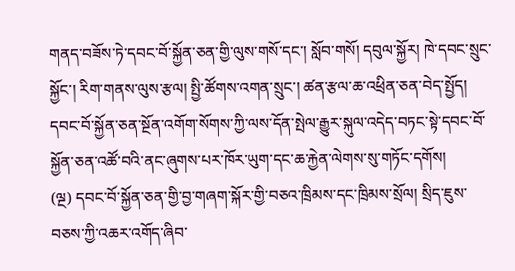གནད་བཟོས་ཏེ་དབང་བོ་སྐྱོན་ཅན་གྱི་ལུས་གསོ་དང་། སློབ་གསོ། དབུལ་སྐྱོར། ཁེ་དབང་སྲུང་སྐྱོང་། རིག་གནས་ལུས་རྩལ། སྤྱི་ཚོགས་འགན་སྲུང་། ཚན་རྩལ་ཆ་འཕྲིན་ཅན་བེད་སྤྱོད། དབང་བོ་སྐྱོན་ཅན་སྔོན་འགོག་སོགས་ཀྱི་ལས་དོན་སྤེལ་རྒྱུར་སྐུལ་འདེད་བཏང་སྟེ་དབང་བོ་སྐྱོན་ཅན་འཚོ་བའི་ནང་ཞུགས་པར་ཁོར་ཡུག་དང་ཆ་རྐྱེན་ལེགས་སུ་གཏོང་དགོས།
(ལྔ) དབང་བོ་སྐྱོན་ཅན་གྱི་བྱ་གཞག་སྐོར་གྱི་བཅའ་ཁྲིམས་དང་ཁྲིམས་སྲོལ། སྲིད་ཇུས་བཅས་ཀྱི་འཆར་འགོད་ཞིབ་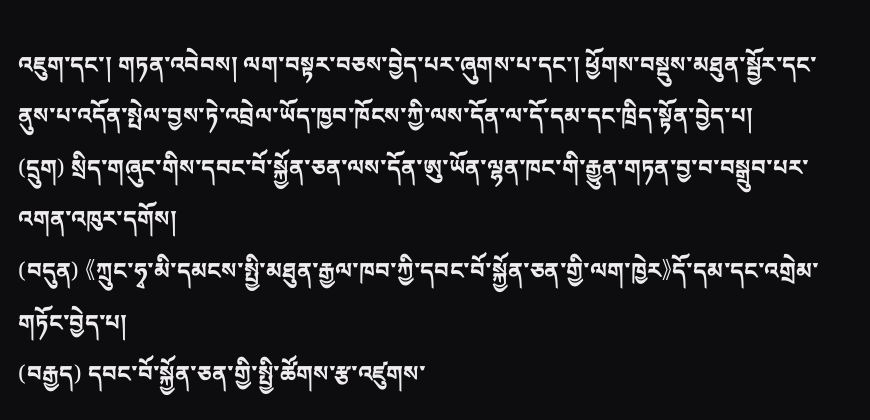འཇུག་དང་། གཏན་འབེབས། ལག་བསྟར་བཅས་བྱེད་པར་ཞུགས་པ་དང་། ཕྱོགས་བསྡུས་མཐུན་སྦྱོར་དང་ནུས་པ་འདོན་སྤེལ་བྱས་ཏེ་འབྲེལ་ཡོད་ཁྱབ་ཁོངས་ཀྱི་ལས་དོན་ལ་དོ་དམ་དང་ཁྲིད་སྟོན་བྱེད་པ།
(དྲུག) སྲིད་གཞུང་གིས་དབང་བོ་སྐྱོན་ཅན་ལས་དོན་ཨུ་ཡོན་ལྷན་ཁང་གི་རྒྱུན་གཏན་བྱ་བ་བསྒྲུབ་པར་འགན་འཁུར་དགོས།
(བདུན) 《ཀྲུང་ཧྭ་མི་དམངས་སྤྱི་མཐུན་རྒྱལ་ཁབ་ཀྱི་དབང་བོ་སྐྱོན་ཅན་གྱི་ལག་ཁྱེར》དོ་དམ་དང་འགྲེམ་གཏོང་བྱེད་པ།
(བརྒྱད) དབང་བོ་སྐྱོན་ཅན་གྱི་སྤྱི་ཚོགས་རྩ་འཛུགས་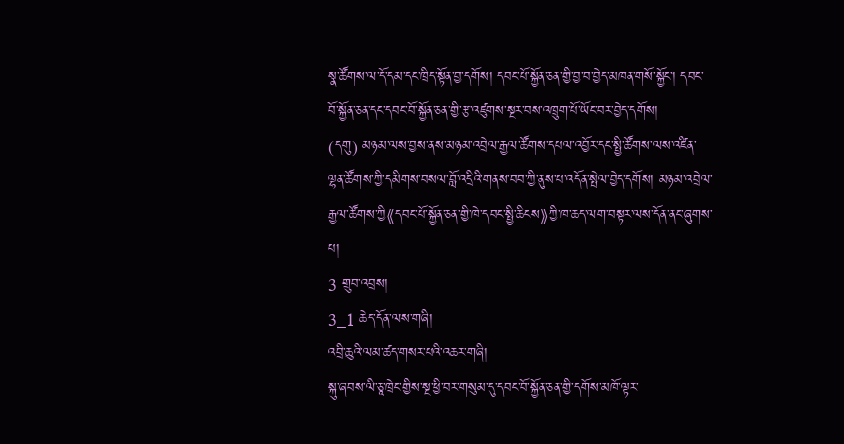སྣ་ཚོགས་ལ་དོ་དམ་དང་ཁྲིད་སྟོན་བྱ་དགོས། དབང་པོ་སྐྱོན་ཅན་གྱི་བྱ་བ་བྱེད་མཁན་གསོ་སྐྱོང་། དབང་བོ་སྐྱོན་ཅན་དང་དབང་བོ་སྐྱོན་ཅན་གྱི་རྩ་འཛུགས་སྔར་བས་འཁྲུག་པོ་ཡོང་བར་བྱེད་དགོས།
(དགུ) མཉམ་ལས་བྱས་ནས་མཉམ་འབྲེལ་རྒྱལ་ཚོགས་དཔལ་འབྱོར་དང་སྤྱི་ཚོགས་ལས་འཛིན་ལྷན་ཚོགས་ཀྱི་དམིགས་བསལ་བློ་འདྲིའི་གནས་བབ་ཀྱི་ནུས་པ་འདོན་སྤེལ་བྱེད་དགོས། མཉམ་འབྲེལ་རྒྱལ་ཚོགས་ཀྱི《དབང་པོ་སྐྱོན་ཅན་གྱི་ཁེ་དབང་སྤྱི་ཆིངས》ཀྱི་ཁ་ཆད་ལག་བསྟར་ལས་དོན་ནང་ཞུགས་པ།
3 གྲུབ་འབྲས།
3_1 ཆེད་དོན་ལས་གཞི།
འབྲི་ཆུའི་ལམ་ཚད་གསར་པའི་འཆར་གཞི།
སྐུ་ཞབས་ལི་ཅཱ་ཁྲེང་གྱིས་སྔ་ཕྱི་བར་གསུམ་དུ་དབང་བོ་སྐྱོན་ཅན་གྱི་དགོས་མཁོ་ལྟར་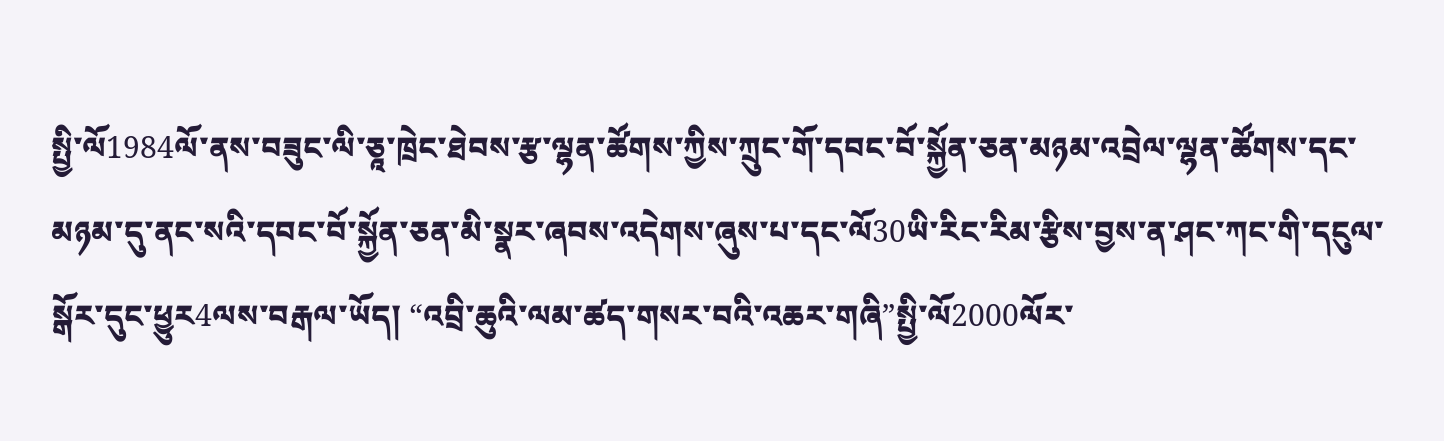སྤྱི་ལོ1984ལོ་ནས་བཟུང་ལི་ཅཱ་ཁྲེང་ཐེབས་རྩ་ལྷན་ཚོགས་ཀྱིས་ཀྲུང་གོ་དབང་བོ་སྐྱོན་ཅན་མཉམ་འབྲེལ་ལྷན་ཚོགས་དང་མཉམ་དུ་ནང་སའི་དབང་བོ་སྐྱོན་ཅན་མི་སྣར་ཞབས་འདེགས་ཞུས་པ་དང་ལོ30ཡི་རིང་རིམ་རྩིས་བྱས་ན་ཤང་ཀང་གི་དངུལ་སྒོར་དུང་ཕྱུར4ལས་བརྒལ་ཡོད། “འབྲི་ཆུའི་ལམ་ཚད་གསར་བའི་འཆར་གཞི”སྤྱི་ལོ2000ལོར་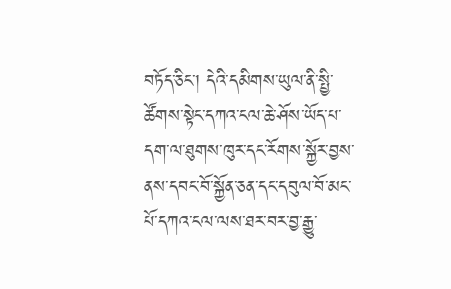བཏོད་ཅིང་། དེའི་དམིགས་ཡུལ་ནི་སྤྱི་ཚོགས་སྟེང་དཀའ་ངལ་ཆེ་ཤོས་ཡོད་པ་དག་ལ་ཐུགས་ཁུར་དང་རོགས་སྐྱོར་བྱས་ནས་དབང་བོ་སྐྱོན་ཅན་དང་དབུལ་བོ་མང་པོ་དཀའ་ངལ་ལས་ཐར་བར་བྱ་རྒྱུ་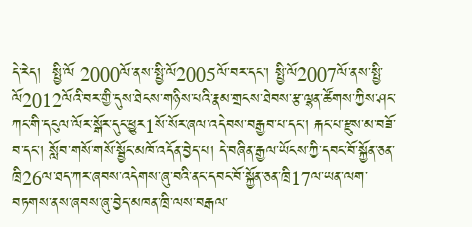དེ་རེད།  སྤྱི་ལོ 2000ལོ་ནས་སྤྱི་ལོ2005ལོ་བར་དང་། སྤྱི་ལོ2007ལོ་ནས་སྤྱི་ལོ2012ལོའི་བར་གྱི་དུས་ཐེངས་གཉིས་པའི་རྣམ་གྲངས་ཐེབས་རྩ་ལྷན་ཚོགས་ཀྱིས་ཤང་ཀང་གི་དངུལ་ལོར་སྒོར་དུང་ཕྱུར1སོ་སོར་ཞལ་འདེབས་བརྒྱབ་པ་དང་། རྐང་པ་རྫུས་མ་བཟོ་བ་དང་། སློབ་གསོ་གསོ་སྦྱོང་མཁོ་འདོན་བྱེད་པ། དེ་བཞིན་རྒྱལ་ཡོངས་ཀྱི་དབང་བོ་སྐྱོན་ཅན་ཁྲི26ལ་ཐད་ཀར་ཞབས་འདེགས་ཞུ་བའི་ནང་དབང་བོ་སྐྱོན་ཅན་ཁྲི17ལ་ཡན་ལག་བཏགས་ནས་ཞབས་ཞུ་བྱེད་མཁན་ཁྲི་ལས་བརྒལ་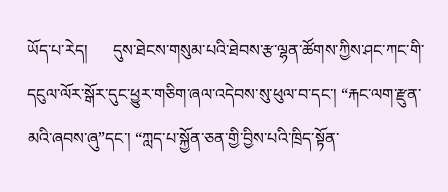ཡོད་པ་རེད།      དུས་ཐེངས་གསུམ་པའི་ཐེབས་རྩ་ལྷན་ཚོགས་ཀྱིས་ཤང་ཀང་གི་དངུལ་ལོར་སྒོར་དུང་ཕྱུར་གཅིག་ཞལ་འདེབས་སུ་ཕུལ་བ་དང་། “རྐང་ལག་རྫུན་མའི་ཞབས་ཞུ”དང་། “ཀླད་པ་སྐྱོན་ཅན་གྱི་བྱིས་པའི་ཁྲིད་སྟོན་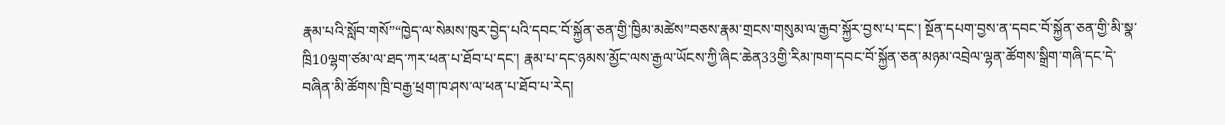རྣམ་པའི་སློབ་གསོ”“ཁྱེད་ལ་སེམས་ཁུར་བྱེད་པའི་དབང་བོ་སྐྱོན་ཅན་གྱི་ཁྱིམ་མཚེས”བཅས་རྣམ་གྲངས་གསུམ་ལ་རྒྱབ་སྐྱོར་བྱས་པ་དང་། སྔོན་དཔག་བྱས་ན་དབང་བོ་སྐྱོན་ཅན་གྱི་མི་སྣ་ཁྲི10ལྷག་ཙམ་ལ་ཐད་ཀར་ཕན་པ་ཐོབ་པ་དང་། རྣམ་པ་དང་ཉམས་མྱོང་ལས་རྒྱལ་ཡོངས་ཀྱི་ཞིང་ཆེན33གྱི་རིམ་ཁག་དབང་བོ་སྐྱོན་ཅན་མཉམ་འབྲེལ་ལྷན་ཚོགས་སྒྲིག་གཞི་དང་དེ་བཞིན་མི་ཚོགས་ཁྲི་བརྒྱ་ཕྲག་ཁ་ཤས་ལ་ཕན་པ་ཐོབ་པ་རེད།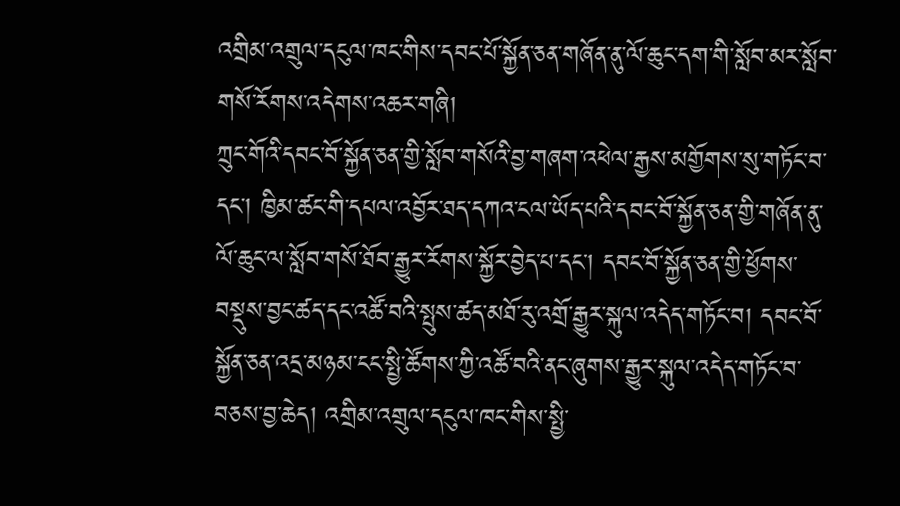འགྲིམ་འགྲུལ་དངུལ་ཁང་གིས་དབང་པོ་སྐྱོན་ཅན་གཞོན་ནུ་ལོ་ཆུང་དག་གི་སློབ་མར་སློབ་གསོ་རོགས་འདེགས་འཆར་གཞི།
ཀྲུང་གོའི་དབང་བོ་སྐྱོན་ཅན་གྱི་སློབ་གསོའི་བྱ་གཞག་འཕེལ་རྒྱས་མགྱོགས་སུ་གཏོང་བ་དང་། ཁྱིམ་ཚང་གི་དཔལ་འབྱོར་ཐད་དཀའ་ངལ་ཡོད་པའི་དབང་བོ་སྐྱོན་ཅན་གྱི་གཞོན་ནུ་ལོ་ཆུང་ལ་སློབ་གསོ་ཐོབ་རྒྱུར་རོགས་སྐྱོར་བྱེད་པ་དང་། དབང་བོ་སྐྱོན་ཅན་གྱི་ཕྱོགས་བསྡུས་བྱང་ཚད་དང་འཚོ་བའི་སྤུས་ཚད་མཐོ་རུ་འགྲོ་རྒྱུར་སྐུལ་འདེད་གཏོང་བ། དབང་བོ་སྐྱོན་ཅན་འདྲ་མཉམ་ངང་སྤྱི་ཚོགས་ཀྱི་འཚོ་བའི་ནང་ཞུགས་རྒྱུར་སྐུལ་འདེད་གཏོང་བ་བཅས་བྱ་ཆེད། འགྲིམ་འགྲུལ་དངུལ་ཁང་གིས་སྤྱི་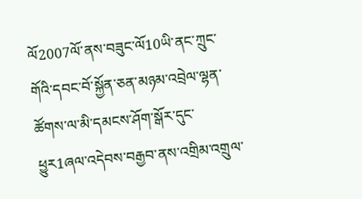ལོ2007ལོ་ནས་བཟུང་ལོ10ཡི་ནང་ཀྲུང་གོའི་དབང་བོ་སྐྱོན་ཅན་མཉམ་འབྲེལ་ལྷན་ཚོགས་ལ་མི་དམངས་ཤོག་སྒོར་དུང་ཕྱུར1ཞལ་འདེབས་བརྒྱབ་ནས་འགྲིམ་འགྲུལ་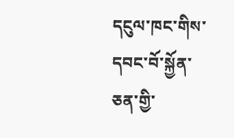དངུལ་ཁང་གིས་དབང་བོ་སྐྱོན་ཅན་གྱི་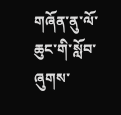གཞོན་ནུ་ལོ་ཆུང་གི་སློབ་ཞུགས་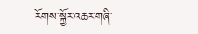རོགས་སྐྱོར་འཆར་གཞི་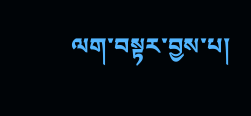ལག་བསྟར་བྱས་པ།